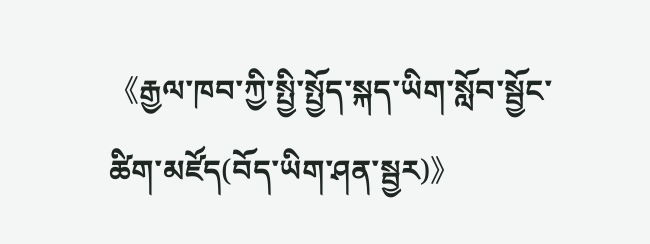《རྒྱལ་ཁབ་ཀྱི་སྤྱི་སྤྱོད་སྐད་ཡིག་སློབ་སྦྱོང་ཚིག་མཛོད(བོད་ཡིག་ཤན་སྦྱར)》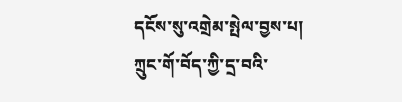དངོས་སུ་འགྲེམ་སྤེལ་བྱས་པ།
ཀྲུང་གོ་བོད་ཀྱི་དྲ་བའི་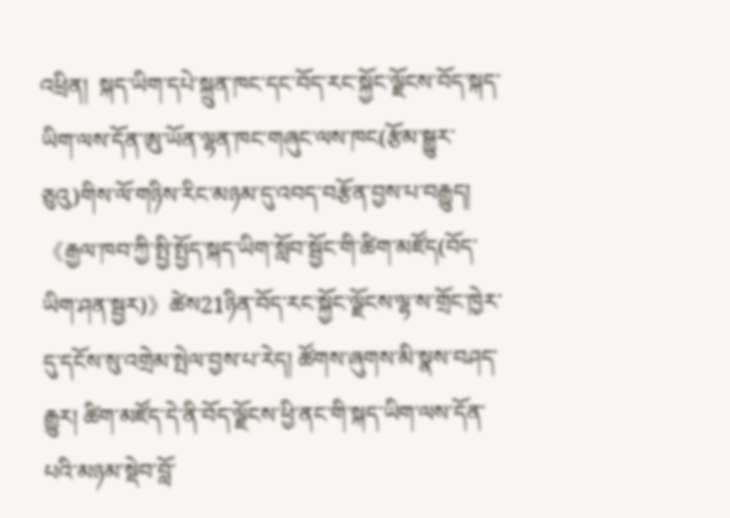འཕྲིན།  སྐད་ཡིག་དཔེ་སྐྲུན་ཁང་དང་བོད་རང་སྐྱོང་ལྗོངས་བོད་སྐད་ཡིག་ལས་དོན་ཨུ་ཡོན་ལྷན་ཁང་གཞུང་ལས་ཁང(རྩོམ་སྒྱུར་ཅུའུ)གིས་ལོ་གཉིས་རིང་མཉམ་དུ་འབད་བརྩོན་བྱས་པ་བརྒྱུད།《རྒྱལ་ཁབ་ཀྱི་སྤྱི་སྤྱོད་སྐད་ཡིག་སློབ་སྦྱོང་གི་ཚིག་མཛོད(བོད་ཡིག་ཤན་སྦྱར)》ཚེས21ཉིན་བོད་རང་སྐྱོང་ལྗོངས་ལྷ་ས་གྲོང་ཁྱེར་དུ་དངོས་སུ་འགྲེམ་སྤེལ་བྱས་པ་རེད། ཚོགས་ཞུགས་མི་སྣས་བཤད་རྒྱུར། ཚིག་མཛོད་དེ་ནི་བོད་ལྗོངས་ཕྱི་ནང་གི་སྐད་ཡིག་ལས་དོན་པའི་མཉམ་སྡེབ་བློ་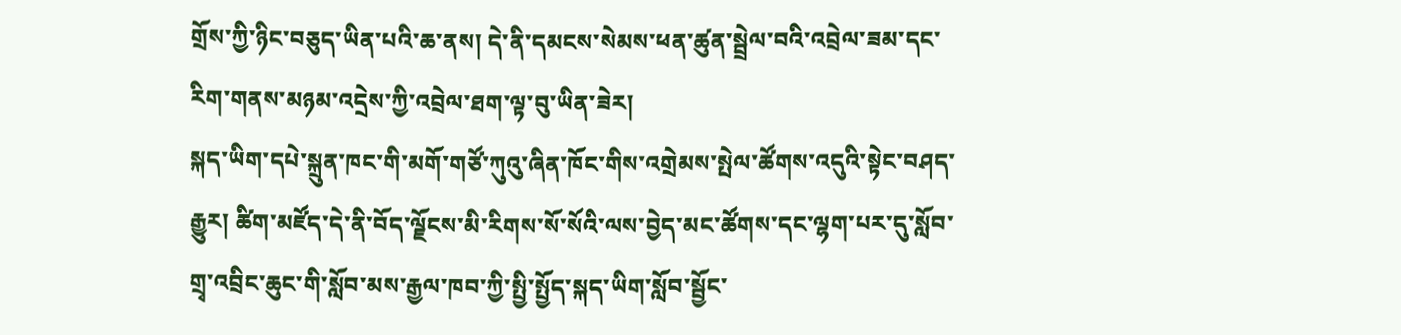གྲོས་ཀྱི་ཉིང་བཅུད་ཡིན་པའི་ཆ་ནས། དེ་ནི་དམངས་སེམས་ཕན་ཚུན་སྦྲེལ་བའི་འབྲེལ་ཟམ་དང་རིག་གནས་མཉམ་འདྲེས་ཀྱི་འབྲེལ་ཐག་ལྟ་བུ་ཡིན་ཟེར།
སྐད་ཡིག་དཔེ་སྐྲུན་ཁང་གི་མགོ་གཙོ་ཀུའུ་ཞིན་ཁོང་གིས་འགྲེམས་སྤེལ་ཚོགས་འདུའི་སྟེང་བཤད་རྒྱུར། ཚིག་མཛོད་དེ་ནི་བོད་ལྗོངས་མི་རིགས་སོ་སོའི་ལས་བྱེད་མང་ཚོགས་དང་ལྷག་པར་དུ་སློབ་གྲྭ་འབྲིང་ཆུང་གི་སློབ་མས་རྒྱལ་ཁབ་ཀྱི་སྤྱི་སྤྱོད་སྐད་ཡིག་སློབ་སྦྱོང་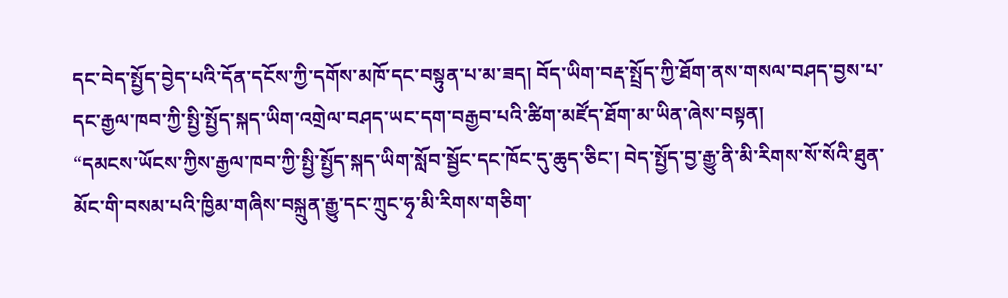དང་བེད་སྤྱོད་བྱེད་པའི་དོན་དངོས་ཀྱི་དགོས་མཁོ་དང་བསྟུན་པ་མ་ཟད། བོད་ཡིག་བརྡ་སྤྲོད་ཀྱི་ཐོག་ནས་གསལ་བཤད་བྱས་པ་དང་རྒྱལ་ཁབ་ཀྱི་སྤྱི་སྤྱོད་སྐད་ཡིག་འགྲེལ་བཤད་ཡང་དག་བརྒྱབ་པའི་ཚིག་མཛོད་ཐོག་མ་ཡིན་ཞེས་བསྟན།
“དམངས་ཡོངས་ཀྱིས་རྒྱལ་ཁབ་ཀྱི་སྤྱི་སྤྱོད་སྐད་ཡིག་སློབ་སྦྱོང་དང་ཁོང་དུ་ཆུད་ཅིང་། བེད་སྤྱོད་བྱ་རྒྱུ་ནི་མི་རིགས་སོ་སོའི་ཐུན་མོང་གི་བསམ་པའི་ཁྱིམ་གཞིས་བསྐྲུན་རྒྱུ་དང་ཀྲུང་ཧྭ་མི་རིགས་གཅིག་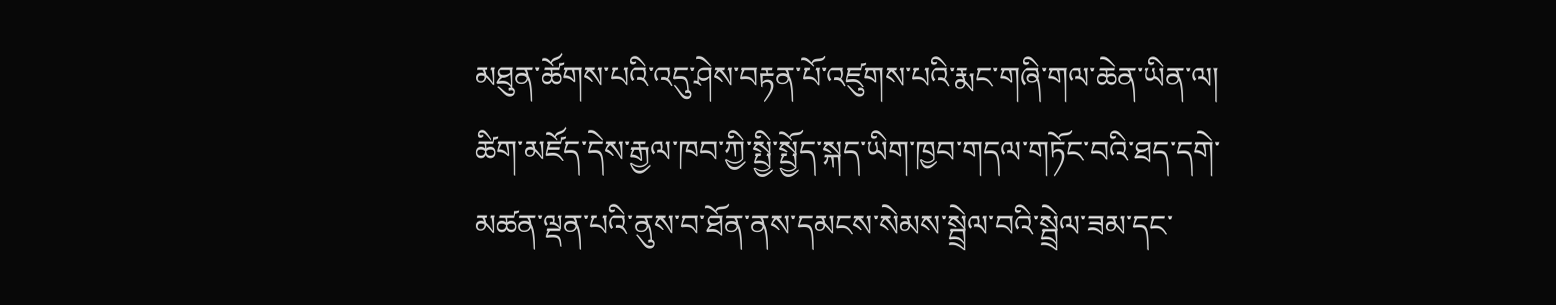མཐུན་ཚོགས་པའི་འདུ་ཤེས་བརྟན་པོ་འཛུགས་པའི་རྨང་གཞི་གལ་ཆེན་ཡིན་ལ། ཚིག་མཛོད་དེས་རྒྱལ་ཁབ་ཀྱི་སྤྱི་སྤྱོད་སྐད་ཡིག་ཁྱབ་གདལ་གཏོང་བའི་ཐད་དགེ་མཚན་ལྡན་པའི་ནུས་བ་ཐོན་ནས་དམངས་སེམས་སྦྲེལ་བའི་སྦྲེལ་ཟམ་དང་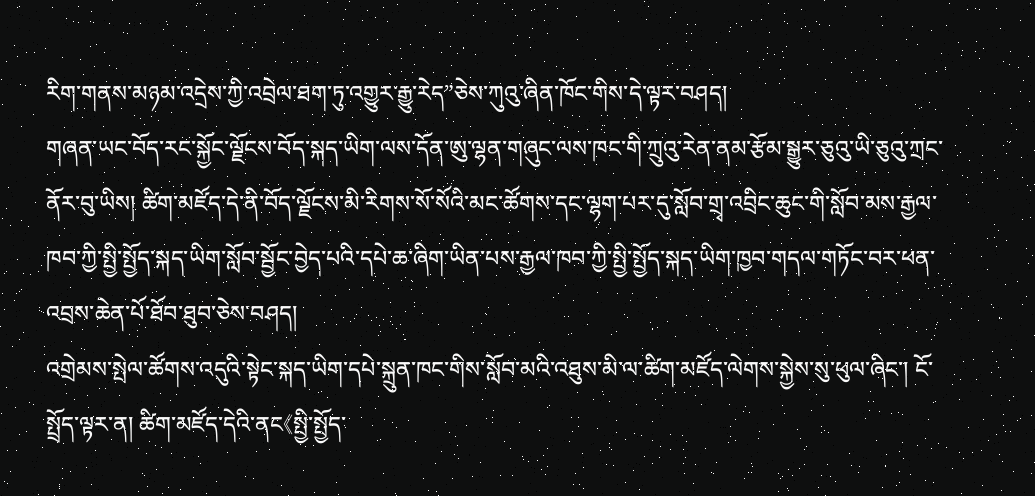རིག་གནས་མཉམ་འདྲེས་ཀྱི་འབྲེལ་ཐག་ཏུ་འགྱུར་རྒྱུ་རེད”ཅེས་ཀུའུ་ཞིན་ཁོང་གིས་དེ་ལྟར་བཤད།
གཞན་ཡང་བོད་རང་སྐྱོང་ལྗོངས་བོད་སྐད་ཡིག་ལས་དོན་ཨུ་ལྷན་གཞུང་ལས་ཁང་གི་ཀྲུའུ་རེན་ནམ་རྩོམ་སྒྱུར་ཅུའུ་ཡི་ཅུའུ་ཀྲང་ནོར་བུ་ཡིས། ཚིག་མཛོད་དེ་ནི་བོད་ལྗོངས་མི་རིགས་སོ་སོའི་མང་ཚོགས་དང་ལྷག་པར་དུ་སློབ་གྲྭ་འབྲིང་ཆུང་གི་སློབ་མས་རྒྱལ་ཁབ་ཀྱི་སྤྱི་སྤྱོད་སྐད་ཡིག་སློབ་སྦྱོང་བྱེད་པའི་དཔེ་ཆ་ཞིག་ཡིན་པས་རྒྱལ་ཁབ་ཀྱི་སྤྱི་སྤྱོད་སྐད་ཡིག་ཁྱབ་གདལ་གཏོང་བར་ཕན་འབྲས་ཆེན་པོ་ཐོབ་ཐུབ་ཅེས་བཤད།
འགྲེམས་སྤེལ་ཚོགས་འདུའི་སྟེང་སྐད་ཡིག་དཔེ་སྐྲུན་ཁང་གིས་སློབ་མའི་འཐུས་མི་ལ་ཚིག་མཛོད་ལེགས་སྐྱེས་སུ་ཕུལ་ཞིང་། ངོ་སྤྲོད་ལྟར་ན། ཚིག་མཛོད་དེའི་ནང《སྤྱི་སྤྱོད་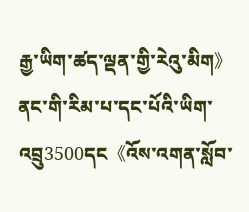རྒྱ་ཡིག་ཚད་ལྡན་གྱི་རེའུ་མིག》ནང་གི་རིམ་པ་དང་པོའི་ཡིག་འབྲུ3500དང《འོས་འགན་སློབ་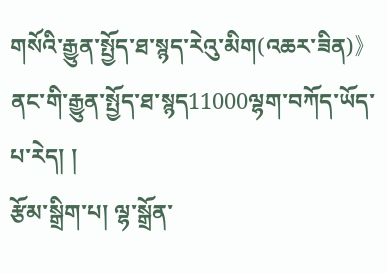གསོའི་རྒྱུན་སྤྱོད་ཐ་སྙད་རེའུ་མིག(འཆར་ཟིན)》ནང་གི་རྒྱུན་སྤྱོད་ཐ་སྙད11000ལྷག་བཀོད་ཡོད་པ་རེད། །
རྩོམ་སྒྲིག་པ། ལྷ་སྒྲོན་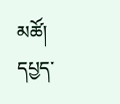མཚོ།
དཔྱད་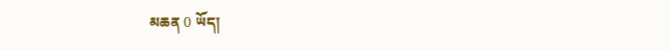མཆན 0 ཡོད།